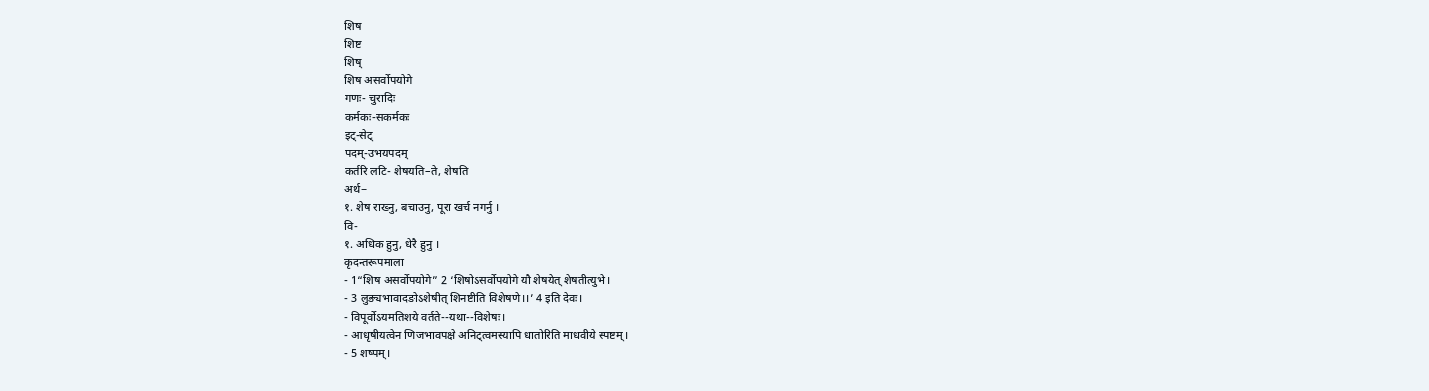शिष
शिष्ट
शिष्
शिष असर्वोपयोगे
गणः- चुरादिः
कर्मकः-सकर्मकः
इट्-सेट्
पदम्-उभयपदम्
कर्तरि लटि- शेषयति–ते, शेषति
अर्थ−
१. शेष राख्नु, बचाउनु, पूरा खर्च नगर्नु ।
वि-
१. अधिक हुनु, धेरै हुनु ।
कृदन्तरूपमाला
- 1“शिष असर्वोपयोगे” 2 ‘शिषोऽसर्वोपयोगे यौ शेषयेत् शेषतीत्युभे।
- 3 लुङ्यभावादङोऽशेषीत् शिनष्टीति विशेषणे।।’ 4 इति देवः।
- विपूर्वोऽयमतिशये वर्तते--यथा--विशेषः।
- आधृषीयत्वेन णिजभावपक्षे अनिट्त्वमस्यापि धातोरिति माधवीये स्पष्टम्।
- 5 शष्पम्।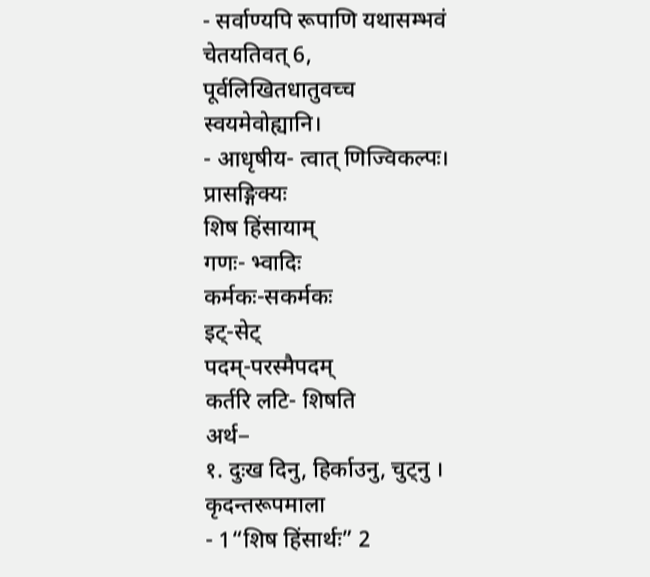- सर्वाण्यपि रूपाणि यथासम्भवं चेतयतिवत् 6, पूर्वलिखितधातुवच्च स्वयमेवोह्यानि।
- आधृषीय- त्वात् णिज्विकल्पः।
प्रासङ्गिक्यः
शिष हिंसायाम्
गणः- भ्वादिः
कर्मकः-सकर्मकः
इट्-सेट्
पदम्-परस्मैपदम्
कर्तरि लटि- शिषति
अर्थ−
१. दुःख दिनु, हिर्काउनु, चुट्नु ।
कृदन्तरूपमाला
- 1“शिष हिंसार्थः” 2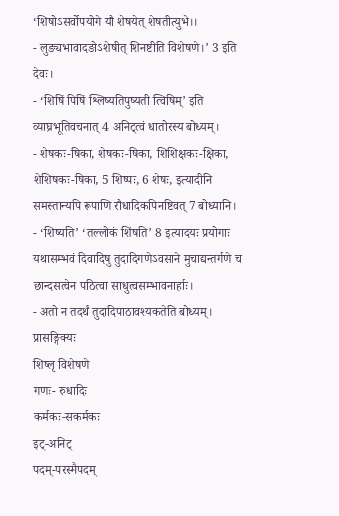‘शिषोऽसर्वोपयोगे यौ शेषयेत् शेषतीत्युभे।।
- लुङ्यभावादङोऽशेषीत् शिनष्टीति विशेषणे।’ 3 इति देवः।
- ‘शिषिं पिषिं श्लिष्यतिपुष्यती त्विषिम्’ इति व्याघ्रभूतिवचनात् 4 अनिट्त्वं धातोरस्य बोध्यम्।
- शेषकः-षिका, शेषकः-षिका, शिशिक्षकः-क्षिका, शेशिषकः-षिका, 5 शिष्पः, 6 शेषः, इत्यादीनि समस्तान्यपि रूपाणि रौधादिकपिनष्टिवत् 7 बोध्यानि।
- ‘शिष्यति’ ‘तल्लोकं शिंषति’ 8 इत्यादयः प्रयोगाः यथासम्भवं दिवादिषु तुदादिगणेऽवसाने मुचाद्यन्तर्गणे च छान्दसत्वेन पठित्वा साधुत्वसम्भावनार्हाः।
- अतो न तदर्थं तुदादिपाठावश्यकतेति बोध्यम्।
प्रासङ्गिक्यः
शिष्लृ विशेषणे
गणः- रुधादिः
कर्मकः-सकर्मकः
इट्-अनिट्
पदम्-परस्मैपदम्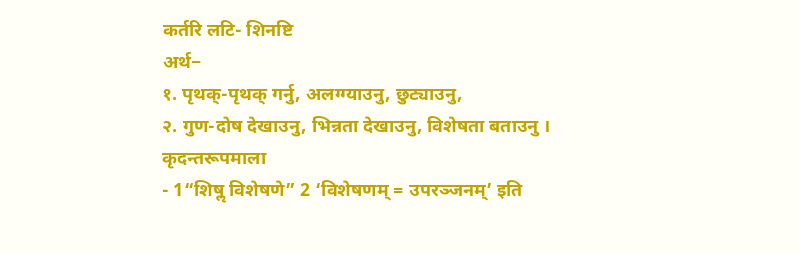कर्तरि लटि- शिनष्टि
अर्थ−
१. पृथक्-पृथक् गर्नु, अलग्ग्याउनु, छुट्याउनु,
२. गुण-दोष देखाउनु, भिन्नता देखाउनु, विशेषता बताउनु ।
कृदन्तरूपमाला
- 1“शिषॢ विशेषणे” 2 ‘विशेषणम् = उपरञ्जनम्’ इति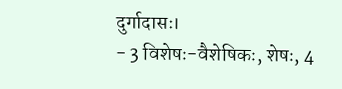दुर्गादासः।
- 3 विशेषः-वैशेषिकः, शेषः, 4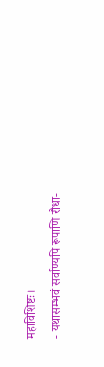महाविशिष्टः।
- यथासम्भवं सर्वाण्यपि रूपाणि रौधा-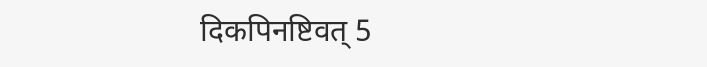दिकपिनष्टिवत् 5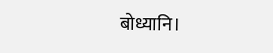बोध्यानि।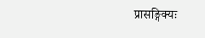प्रासङ्गिक्यः